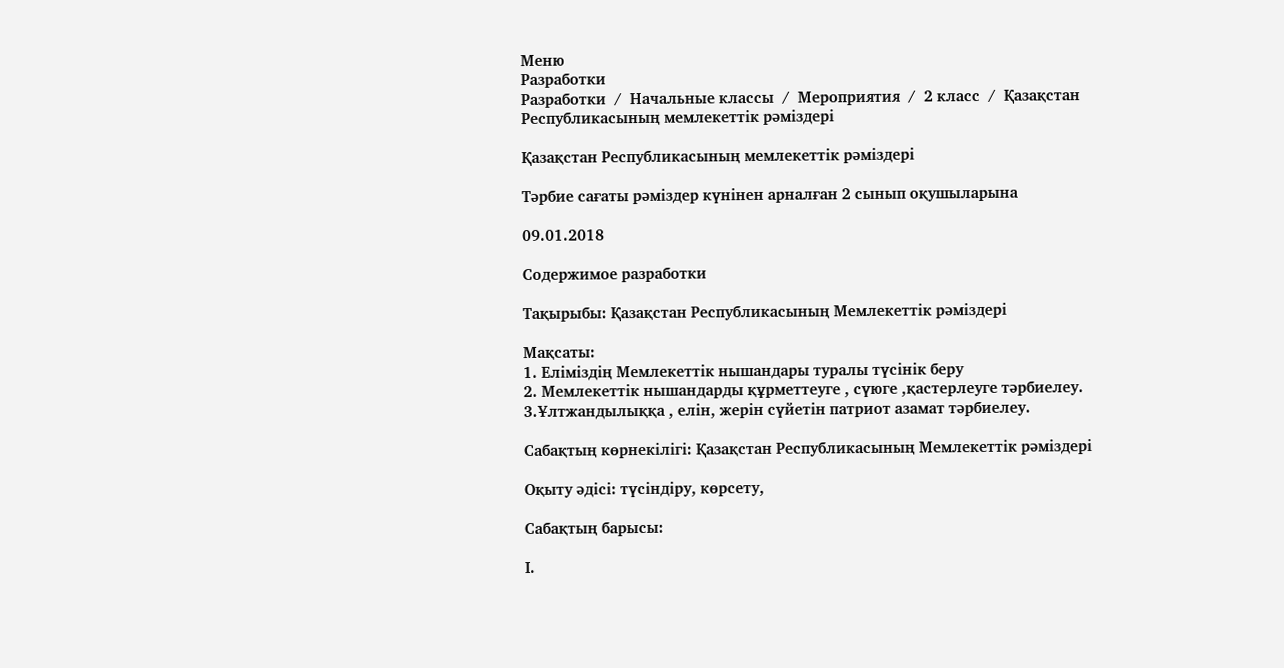Меню
Разработки
Разработки  /  Начальные классы  /  Мероприятия  /  2 класс  /  Қазақстан Республикасының мемлекеттік рәміздері

Қазақстан Республикасының мемлекеттік рәміздері

Тәрбие сағаты рәміздер күнінен арналған 2 сынып оқушыларына

09.01.2018

Содержимое разработки

Тақырыбы: Қазақстан Республикасының Мемлекеттік рәміздері

Мақсаты:
1. Еліміздің Мемлекеттік нышандары туралы түсінік беру
2. Мемлекеттік нышандарды құрметтеуге , сүюге ,қастерлеуге тәрбиелеу.
3.Ұлтжандылыққа , елін, жерін сүйетін патриот азамат тәрбиелеу.

Сабақтың көрнекілігі: Қазақстан Республикасының Мемлекеттік рәміздері

Оқыту әдісі: түсіндіру, көрсету,

Сабақтың барысы:

І.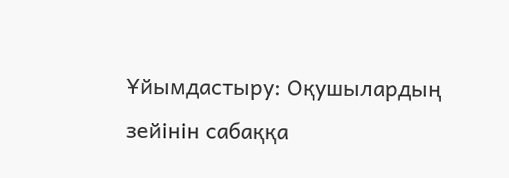Ұйымдастыру: Оқушылардың зейінін сабаққа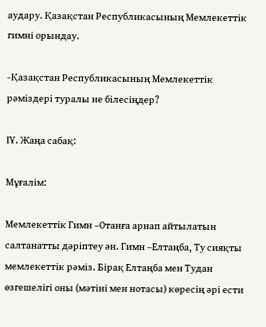аудару. Қазақстан Республикасының Мемлекеттік гимні орындау.

-Қазақстан Республикасының Мемлекеттік рәміздері туралы не білесіңдер?

ІҮ. Жаңа сабақ:

Мұғалім:

Мемлекеттік Гимн –Отанға арнап айтылатын салтанатты дәріптеу ән. Гимн –Елтаңба, Ту сияқты мемлекеттік рәміз. Бірақ Елтаңба мен Тудан өзгешелігі оны (мәтіні мен нотасы) көресің әрі ести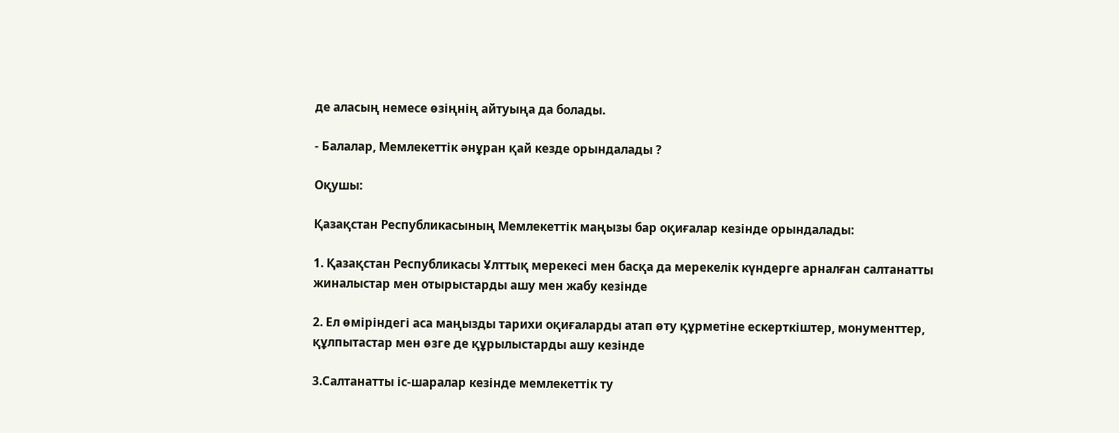де аласың немесе өзіңнің айтуыңа да болады.

- Балалар, Мемлекеттік әнұран қай кезде орындалады ?

Оқушы:

Қазақстан Республикасының Мемлекеттік маңызы бар оқиғалар кезінде орындалады:

1. Қазақстан Республикасы Ұлттық мерекесі мен басқа да мерекелік күндерге арналған салтанатты жиналыстар мен отырыстарды ашу мен жабу кезінде

2. Ел өміріндегі аса маңызды тарихи оқиғаларды атап өту құрметіне ескерткіштер, монументтер, құлпытастар мен өзге де құрылыстарды ашу кезінде

3.Салтанатты іс-шаралар кезінде мемлекеттік ту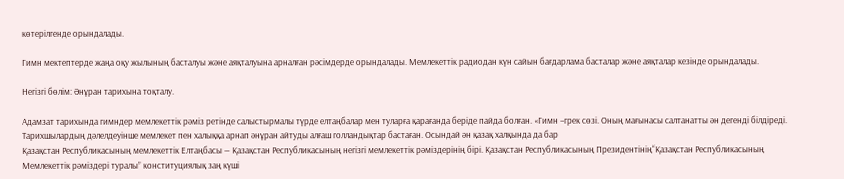көтерілгенде орындалады.

Гимн мектептерде жаңа оқу жылының басталуы және аяқталуына арналған рәсімдерде орындалады. Мемлекеттік радиодан күн сайын бағдарлама басталар және аяқталар кезінде орындалады.

Негізгі бөлім: Әнұран тарихына тоқталу.

Адамзат тарихында гимндер мемлекеттік рәміз ретінде салыстырмалы түрде елтаңбалар мен туларға қарағанда беріде пайда болған. «Гимн –грек сөзі. Оның мағынасы салтанатты ән дегенді білдіреді. Тарихшылардың дәлелдеуінше мемлекет пен халыққа арнап әнұран айтуды алғаш голландықтар бастаған. Осындай ән қазақ халқында да бар
Қазақстан Pеспубликасының мемлекеттiк Елтаңбасы — Қазақстан Республикасының негiзгi мемлекеттiк рәмiздерiнiң бiрi. Қазақстан Республикасының Президентiнің“Қазақстан Республикасының Мемлекеттiк рәмiздерi туралы” конституциялық заң күшi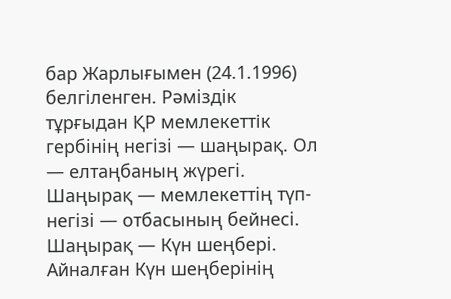бар Жарлығымен (24.1.1996) белгiленген. Рәмiздiк тұрғыдан ҚР мемлекеттік гербiнiң негiзi — шаңырақ. Ол — елтаңбаның жүрегi. Шаңырақ — мемлекеттiң түп-негiзi — отбасының бейнесi. Шаңырақ — Күн шеңберi. Айналған Күн шеңберiнiң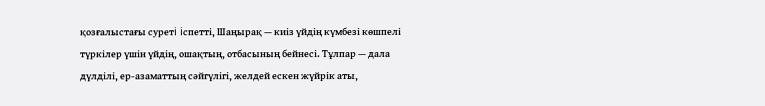қозғалыстағы суретi iспеттi, Шаңырақ — киiз үйдiң күмбезi көшпелi түркiлер үшiн үйдiң, ошақтың, отбасының бейнесi. Тұлпар — дала дүлдiлi, ер-азаматтың сәйгүлiгi, желдей ескен жүйрiк аты,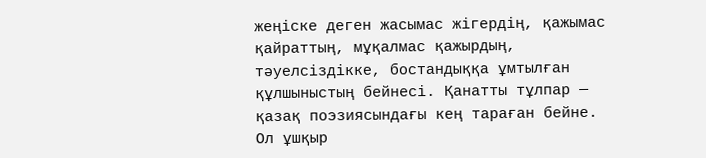жеңiске деген жасымас жiгердiң, қажымас қайраттың, мұқалмас қажырдың, тәуелсiздiкке, бостандыққа ұмтылған құлшыныстың бейнесi. Қанатты тұлпар — қазақ поэзиясындағы кең тараған бейне. Ол ұшқыр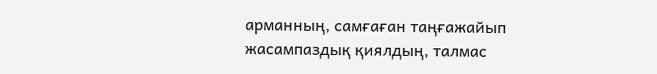арманның, самғаған таңғажайып жасампаздық қиялдың, талмас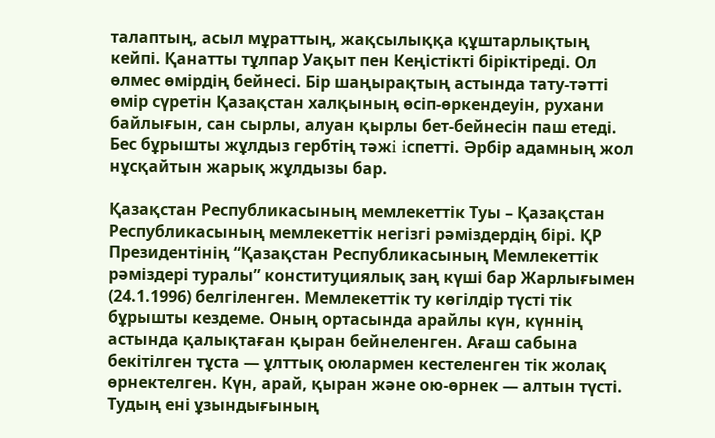талаптың, асыл мұраттың, жақсылыққа құштарлықтың кейпi. Қанатты тұлпар Уақыт пен Кеңiстiктi бiрiктiредi. Ол өлмес өмiрдiң бейнесi. Бiр шаңырақтың астында тату-тәттi өмiр сүретiн Қазақстан халқының өсiп-өркендеуiн, рухани байлығын, сан сырлы, алуан қырлы бет-бейнесiн паш етедi. Бес бұрышты жұлдыз гербтiң тәжi iспеттi. Әрбiр адамның жол нұсқайтын жарық жұлдызы бар.

Қазақстан Республикасының мемлекеттiк Туы – Қазақстан Республикасының мемлекеттiк негiзгi рәмiздердiң бiрi. ҚР Президентiнiң “Қазақстан Республикасының Мемлекеттiк рәмiздерi туралы” конституциялық заң күшi бар Жарлығымен (24.1.1996) белгiленген. Мемлекеттік ту көгiлдiр түстi тiк бұрышты кездеме. Оның ортасында арайлы күн, күннiң астында қалықтаған қыран бейнеленген. Ағаш сабына бекiтiлген тұста — ұлттық оюлармен кестеленген тiк жолақ өрнектелген. Күн, арай, қыран және ою-өрнек — алтын түстi. Тудың енi ұзындығының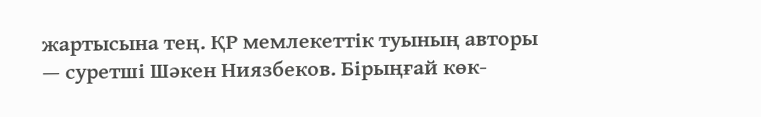жартысына тең. ҚР мемлекеттік туының авторы — суретшi Шәкен Ниязбеков. Бiрыңғай көк-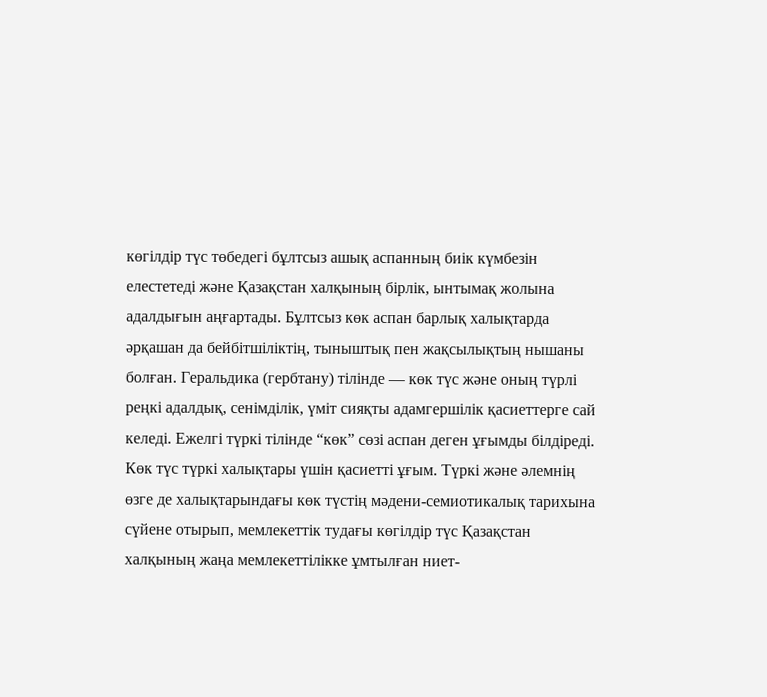көгiлдiр түс төбедегi бұлтсыз ашық аспанның биiк күмбезiн елестетедi және Қазақстан халқының бiрлiк, ынтымақ жолына адалдығын аңғартады. Бұлтсыз көк аспан барлық халықтарда әрқашан да бейбiтшiлiктiң, тыныштық пен жақсылықтың нышаны болған. Геральдика (гербтану) тiлiнде — көк түс және оның түрлi реңкi адалдық, сенiмдiлiк, үмiт сияқты адамгершiлiк қасиеттерге сай келедi. Ежелгi түркi тiлiнде “көк” сөзi аспан деген ұғымды бiлдiредi. Көк түс түркi халықтары үшiн қасиеттi ұғым. Түркi және әлемнiң өзге де халықтарындағы көк түстiң мәдени-семиотикалық тарихына сүйене отырып, мемлекеттік тудағы көгiлдiр түс Қазақстан халқының жаңа мемлекеттiлiкке ұмтылған ниет-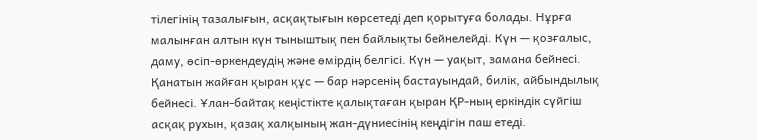тiлегiнiң тазалығын, асқақтығын көрсетедi деп қорытуға болады. Нұрға малынған алтын күн тыныштық пен байлықты бейнелейдi. Күн — қозғалыс, даму, өсiп-өркендеудiң және өмiрдiң белгiсi. Күн — уақыт, замана бейнесi. Қанатын жайған қыран құс — бар нәрсенiң бастауындай, билiк, айбындылық бейнесi. Ұлан-байтақ кеңiстiкте қалықтаған қыран ҚР-ның еркiндiк сүйгiш асқақ рухын, қазақ халқының жан-дүниесiнiң кеңдiгiн паш етедi.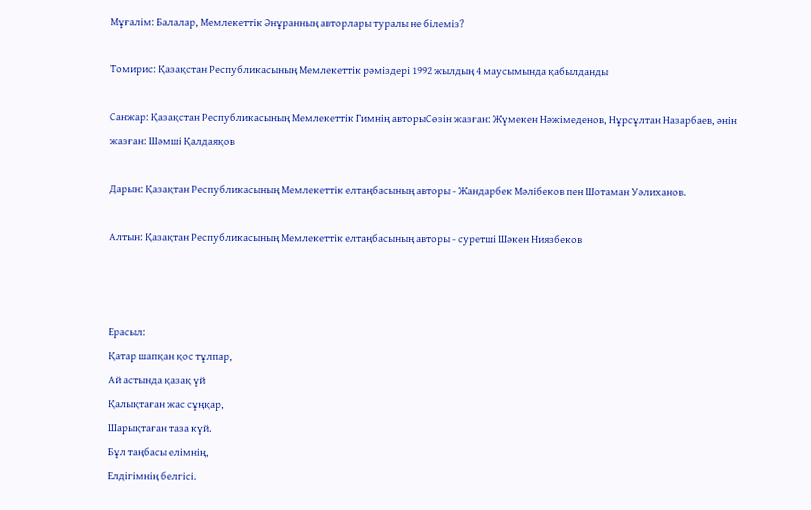Мұғалім: Балалар, Мемлекеттік Әнұранның авторлары туралы не білеміз?

Томирис: Қазақстан Республикасының Мемлекеттік рәміздері 1992 жылдың 4 маусымында қабылданды

Санжар: Қазақстан Республикасының Мемлекеттік Гимнің авторыСөзін жазған: Жүмекен Нәжімеденов, Нұрсұлтан Назарбаев, әнін жазған: Шәмші Қалдаяқов

Дарын: Қазақтан Республикасының Мемлекеттік елтаңбасының авторы - Жандарбек Мәлiбеков пен Шотаман Уәлиханов.

Алтын: Қазақтан Республикасының Мемлекеттік елтаңбасының авторы - суретшi Шәкен Ниязбеков



Ерасыл:
Қатар шапқан қос тұлпар,
Ай астында қазақ үй
Қалықтаған жас сұңқар,
Шарықтаған таза күй.
Бұл таңбасы елімнің,
Елдігімнің белгісі.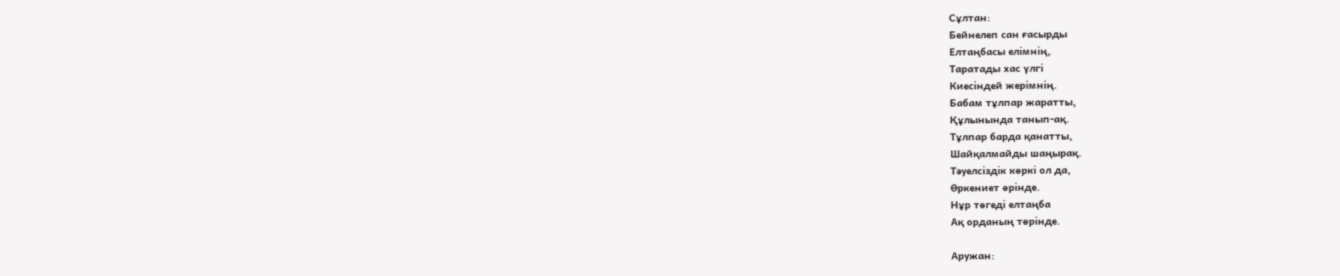Сұлтан:
Бейнелеп сан ғасырды
Елтаңбасы елімнің,
Таратады хас үлгі
Киесіндей жерімнің.
Бабам тұлпар жаратты,
Құлынында танып-ақ.
Тұлпар барда қанатты,
Шайқалмайды шаңырақ.
Тәуелсіздік көркі ол да,
Өркениет өрінде.
Нұр төгеді елтаңба
Ақ орданың төрінде.

Аружан: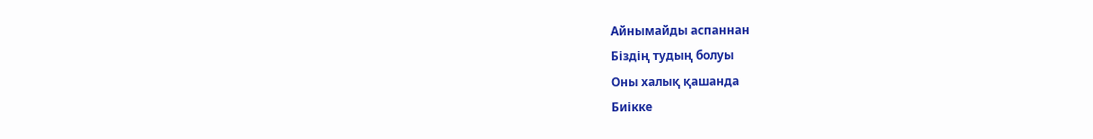Айнымайды аспаннан
Біздің тудың болуы
Оны халық қашанда
Биікке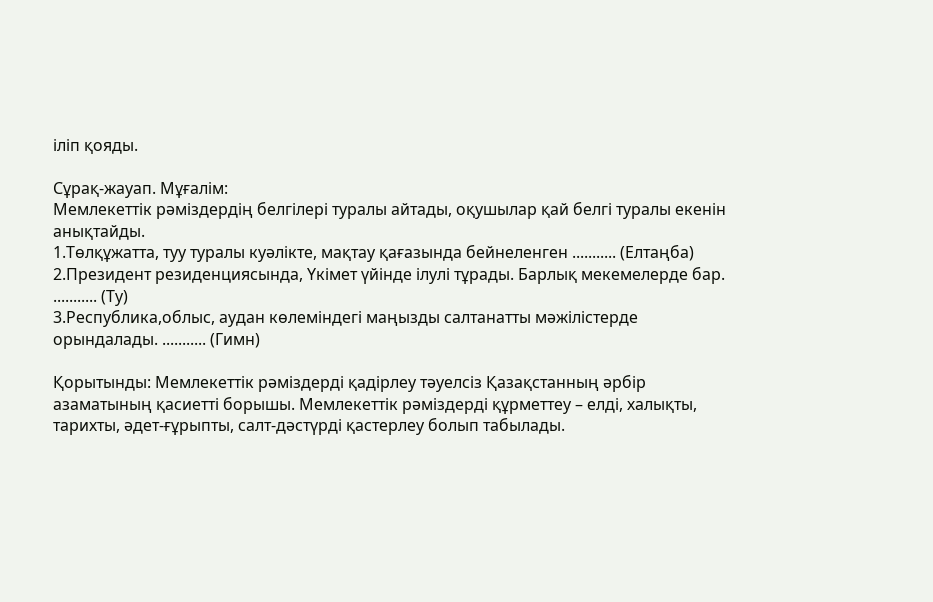іліп қояды.

Сұрақ-жауап. Мұғалім:
Мемлекеттік рәміздердің белгілері туралы айтады, оқушылар қай белгі туралы екенін анықтайды.
1.Төлқұжатта, туу туралы куәлікте, мақтау қағазында бейнеленген ........... (Елтаңба)
2.Президент резиденциясында, Үкімет үйінде ілулі тұрады. Барлық мекемелерде бар. ........... (Ту)
3.Республика,облыс, аудан көлеміндегі маңызды салтанатты мәжілістерде орындалады. ........... (Гимн)

Қорытынды: Мемлекеттік рәміздерді қадірлеу тәуелсіз Қазақстанның әрбір азаматының қасиетті борышы. Мемлекеттік рәміздерді құрметтеу – елді, халықты, тарихты, әдет-ғұрыпты, салт-дәстүрді қастерлеу болып табылады.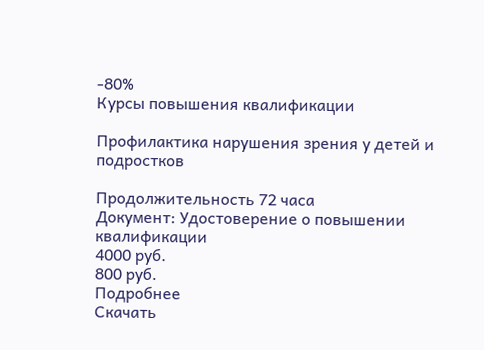-80%
Курсы повышения квалификации

Профилактика нарушения зрения у детей и подростков

Продолжительность 72 часа
Документ: Удостоверение о повышении квалификации
4000 руб.
800 руб.
Подробнее
Скачать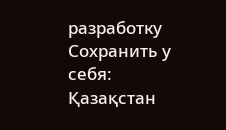разработку
Сохранить у себя:
Қазақстан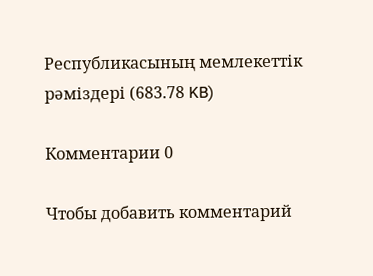Республикасының мемлекеттік рәміздері (683.78 KB)

Комментарии 0

Чтобы добавить комментарий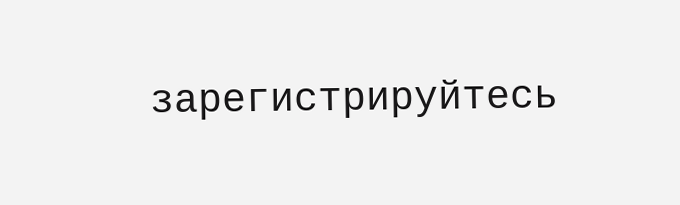зарегистрируйтесь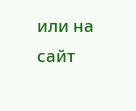или на сайт